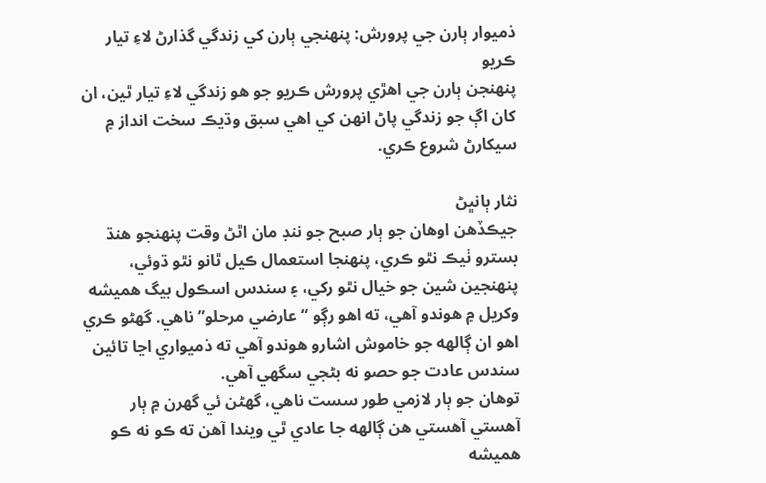ذميوار ٻارن جي پرورش: پنھنجي ٻارن کي زندگي گذارڻ لاءِ تيار ڪريو
پنهنجن ٻارن جي اهڙي پرورش ڪريو جو هو زندگي لاءِ تيار ٿين، ان کان اڳ جو زندگي پاڻ انهن کي اهي سبق وڌيڪ سخت انداز ۾ سيکارڻ شروع ڪري.

نثار ٻانڀڻ
جيڪڏهن اوهان جو ٻار صبح جو ننڊ مان اٿڻ وقت پنهنجو هنڌ بسترو ٺيڪ نٿو ڪري، پنهنجا استعمال ڪيل ٿانو نٿو ڌوئي، پنهنجين شين جو خيال نٿو رکي، ۽ سندس اسڪول بيگ هميشه وکريل ۾ هوندو آهي، ته اهو رڳو “عارضي مرحلو” ناهي. گهڻو ڪري اهو ان ڳالهه جو خاموش اشارو هوندو آهي ته ذميواري اڃا تائين سندس عادت جو حصو نه بڻجي سگهي آهي.
توهان جو ٻار لازمي طور سست ناهي، گهڻن ئي گهرن ۾ ٻار آهستي آهستي هن ڳالهه جا عادي ٿي ويندا آهن ته ڪو نه ڪو هميشه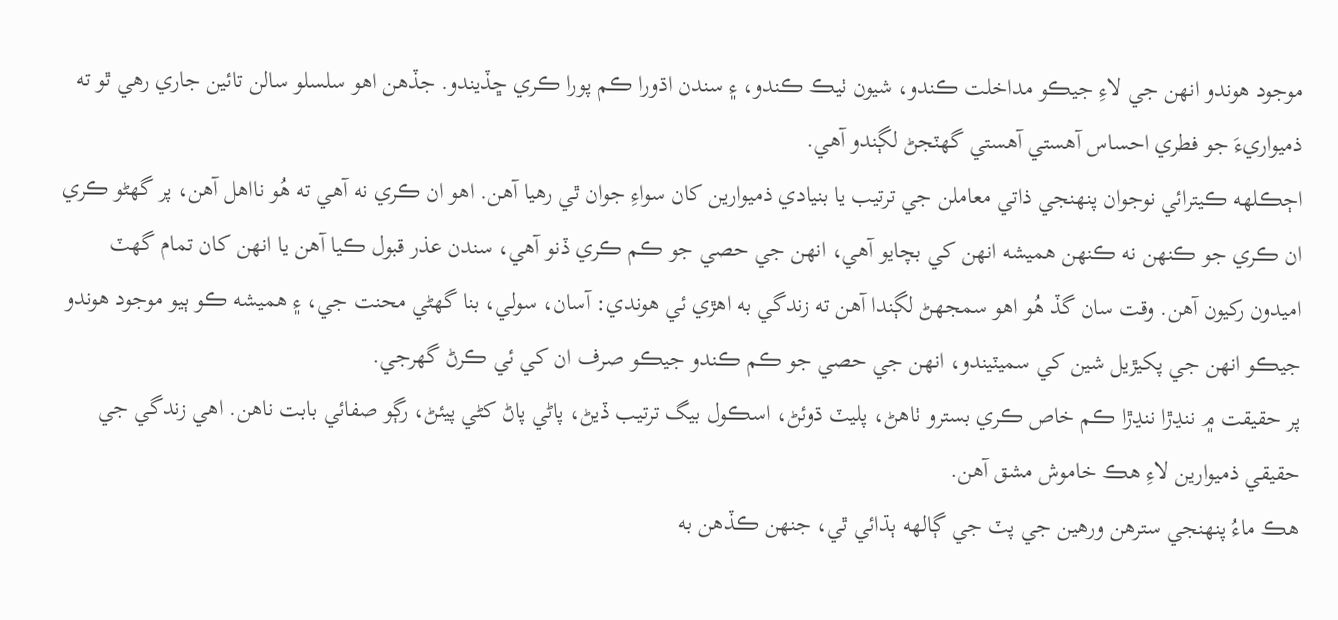موجود هوندو انهن جي لاءِ جيڪو مداخلت ڪندو، شيون ٺيڪ ڪندو، ۽ سندن اڌورا ڪم پورا ڪري ڇڏيندو. جڏهن اهو سلسلو سالن تائين جاري رهي ٿو ته ذميواريءَ جو فطري احساس آهستي آهستي گهٽجڻ لڳندو آهي.
اڄڪلهه ڪيترائي نوجوان پنهنجي ذاتي معاملن جي ترتيب يا بنيادي ذميوارين کان سواءِ جوان ٿي رهيا آهن. اهو ان ڪري نه آهي ته هُو نااهل آهن، پر گهڻو ڪري ان ڪري جو ڪنهن نه ڪنهن هميشه انهن کي بچايو آهي، انهن جي حصي جو ڪم ڪري ڏنو آهي، سندن عذر قبول ڪيا آهن يا انهن کان تمام گهٽ اميدون رکيون آهن. وقت سان گڏ هُو اهو سمجهڻ لڳندا آهن ته زندگي به اهڙي ئي هوندي: آسان، سولي، بنا گهڻي محنت جي، ۽ هميشه ڪو ٻيو موجود هوندو جيڪو انهن جي پکيڙيل شين کي سميٽيندو، انهن جي حصي جو ڪم ڪندو جيڪو صرف ان کي ئي ڪرڻ گهرجي.
پر حقيقت ۾ ننڍڙا ننڍڙا ڪم خاص ڪري بسترو ٺاهڻ، پليٽ ڌوئڻ، اسڪول بيگ ترتيب ڏيڻ، پاڻي پاڻ کڻي پيئڻ، رڳو صفائي بابت ناهن. اهي زندگي جي حقيقي ذميوارين لاءِ هڪ خاموش مشق آهن.
هڪ ماءُ پنهنجي سترهن ورهين جي پٽ جي ڳالهه ٻڌائي ٿي، جنهن ڪڏهن به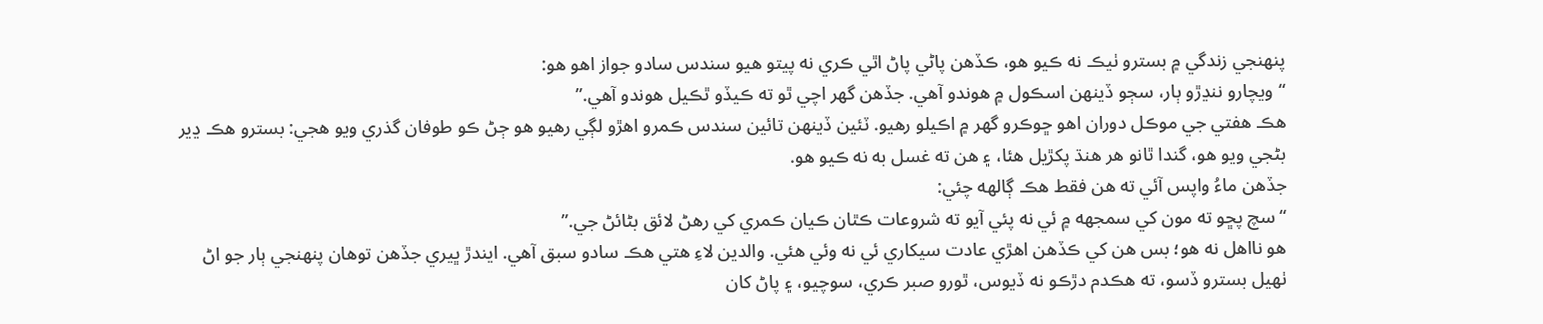پنهنجي زندگي ۾ بسترو ٺيڪ نه ڪيو هو، ڪڏهن پاڻي پاڻ اٿي ڪري نه پيتو هيو سندس سادو جواز اهو هو:
“ويچارو ننڍڙو ٻار، سڄو ڏينهن اسڪول ۾ هوندو آهي. جڏهن گهر اچي ٿو ته ڪيڏو ٿڪيل هوندو آهي.”
هڪ هفتي جي موڪل دوران اهو ڇوڪرو گهر ۾ اڪيلو رهيو. ٽئين ڏينهن تائين سندس ڪمرو اهڙو لڳي رهيو هو ڄڻ ڪو طوفان گذري ويو هجي: بسترو هڪ ڍير بڻجي ويو هو، گندا ٿانو هر هنڌ پکڙيل هئا، ۽ هن ته غسل به نه ڪيو هو.
جڏهن ماءُ واپس آئي ته هن فقط هڪ ڳالهه چئي:
“سچ پڇو ته مون کي سمجهه ۾ ئي نه پئي آيو ته شروعات ڪٿان ڪيان ڪمري کي رهڻ لائق بڻائڻ جي.”
هو نااهل نه هو؛ بس هن کي ڪڏهن اهڙي عادت سيکاري ئي نه وئي هئي. والدين لاءِ هتي هڪ سادو سبق آهي. ايندڙ ڀيري جڏهن توهان پنهنجي ٻار جو اڻ ٺهيل بسترو ڏسو، ته ھڪدم دڙڪو نه ڏيوس، ٿورو صبر ڪري، سوچيو، ۽ پاڻ کان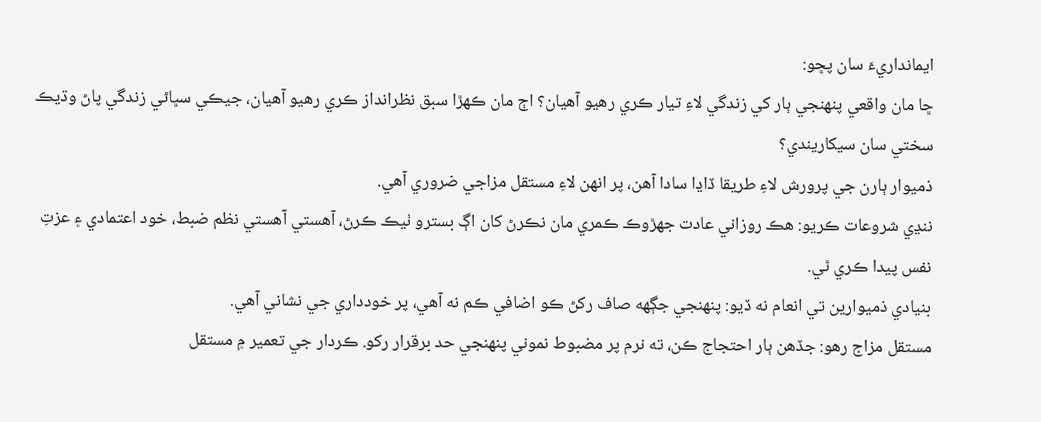ايمانداريءَ سان پڇو:
ڇا مان واقعي پنهنجي ٻار کي زندگي لاءِ تيار ڪري رهيو آهيان؟ اڄ مان ڪهڙا سبق نظرانداز ڪري رهيو آهيان، جيڪي سڀاڻي زندگي پاڻ وڌيڪ سختي سان سيکاريندي؟
ذميوار ٻارن جي پرورش لاءِ طريقا ڏاڍا سادا آهن، پر انهن لاءِ مستقل مزاجي ضروري آهي.
ننڍي شروعات ڪريو: هڪ روزاني عادت جهڙوڪ ڪمري مان نڪرڻ کان اڳ بسترو ٺيڪ ڪرڻ، آهستي آهستي نظم ضبط، خود اعتمادي ۽ عزتِ نفس پيدا ڪري ٿي.
بنيادي ذميوارين تي انعام نه ڏيو: پنهنجي جڳهه صاف رکڻ ڪو اضافي ڪم نه آهي، پر خودداري جي نشاني آهي.
مستقل مزاج رهو: جڏهن ٻار احتجاج ڪن، ته نرم پر مضبوط نموني پنهنجي حد برقرار رکو. ڪردار جي تعمير ۾ مستقل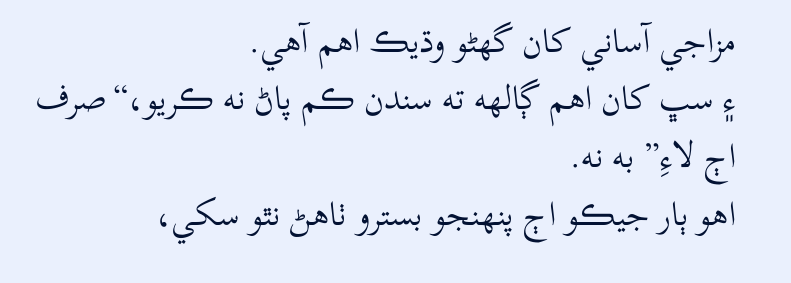مزاجي آساني کان گهڻو وڌيڪ اهم آهي.
۽ سڀ کان اهم ڳالهه ته سندن ڪم پاڻ نه ڪريو،“صرف اڄ لاءِ” به نه.
اهو ٻار جيڪو اڄ پنهنجو بسترو ٺاهڻ نٿو سکي،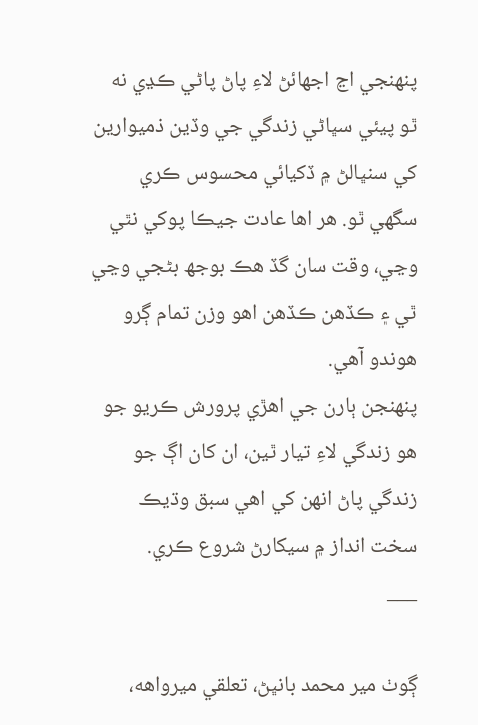پنهنجي اڃ اجهائڻ لاءِ پاڻ پاڻي ڪڍي نه ٿو پيئي سڀاڻي زندگي جي وڏين ذميوارين کي سنڀالڻ ۾ ڏکيائي محسوس ڪري سگهي ٿو. هر اها عادت جيڪا پوکي نٿي وڃي، وقت سان گڏ هڪ بوجھ بڻجي وڃي ٿي ۽ ڪڏهن ڪڏهن اهو وزن تمام ڳرو هوندو آهي.
پنهنجن ٻارن جي اهڙي پرورش ڪريو جو هو زندگي لاءِ تيار ٿين، ان کان اڳ جو زندگي پاڻ انهن کي اهي سبق وڌيڪ سخت انداز ۾ سيکارڻ شروع ڪري.
___

ڳوٺ مير محمد بانڀڻ، تعلقي ميرواهه،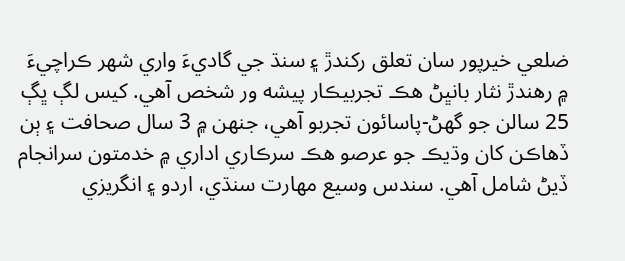ضلعي خيرپور سان تعلق رکندڙ ۽ سنڌ جي گاديءَ واري شهر ڪراچيءَ ۾ رهندڙ نثار بانڀڻ هڪ تجربيڪار پيشه ور شخص آهي. کيس لڳ ڀڳ 25 سالن جو گهڻ-پاسائون تجربو آهي، جنهن ۾ 3 سال صحافت ۽ ٻن ڏهاڪن کان وڌيڪ جو عرصو هڪ سرڪاري اداري ۾ خدمتون سرانجام ڏيڻ شامل آهي. سندس وسيع مهارت سنڌي، اردو ۽ انگريزي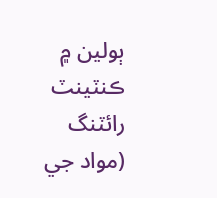ٻولين ۾ ڪنٽينٽ رائٽنگ (مواد جي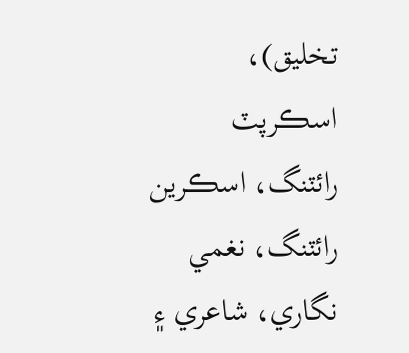تخليق)، اسڪرپٽ رائٽنگ، اسڪرين رائٽنگ، نغمي نگاري، شاعري ۽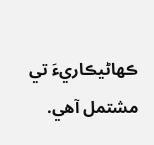ڪهاڻيڪاريءَ تي مشتمل آهي.